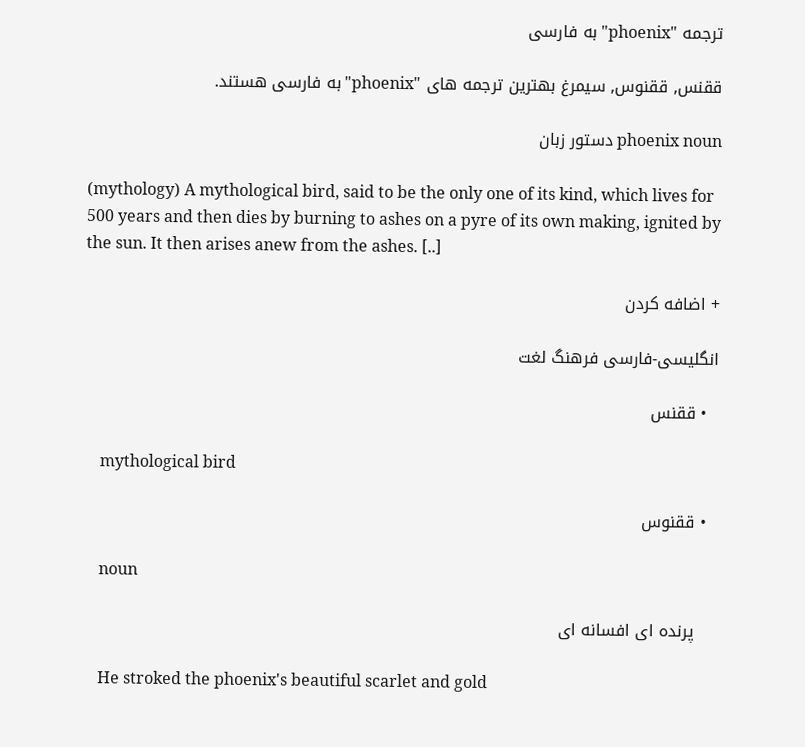ترجمه "phoenix" به فارسی

ققنس, ققنوس, سیمرغ بهترین ترجمه های "phoenix" به فارسی هستند.

phoenix noun دستور زبان

(mythology) A mythological bird, said to be the only one of its kind, which lives for 500 years and then dies by burning to ashes on a pyre of its own making, ignited by the sun. It then arises anew from the ashes. [..]

+ اضافه کردن

انگلیسی-فارسی فرهنگ لغت

  • ققنس

    mythological bird

  • ققنوس

    noun

    پرنده ای افسانه ای

    He stroked the phoenix's beautiful scarlet and gold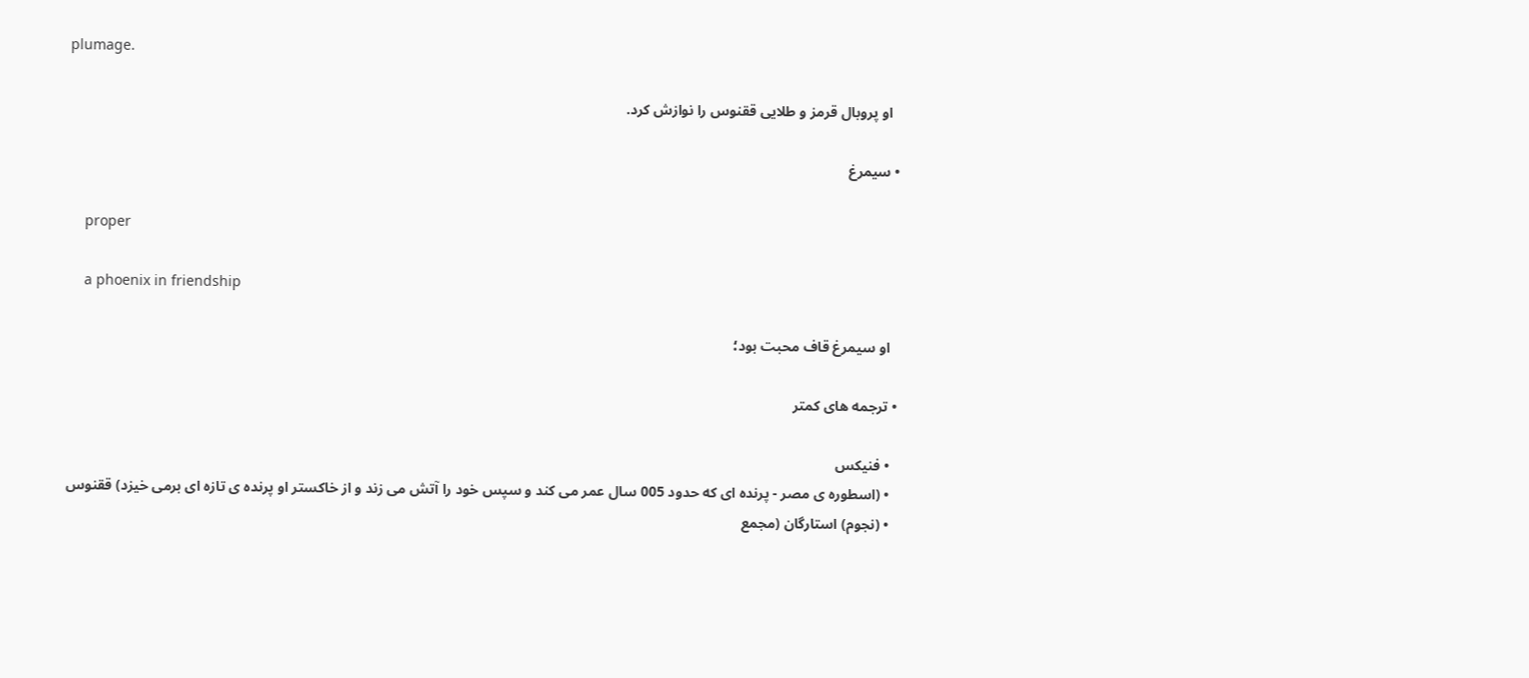plumage.

    او پروبال قرمز و طلایی ققنوس را نوازش کرد.

  • سیمرغ

    proper

    a phoenix in friendship

    او سیمرغ قاف محبت بود؛

  • ترجمه های کمتر

    • فنیکس
    • (اسطوره ی مصر - پرنده ای که حدود 005 سال عمر می کند و سپس خود را آتش می زند و از خاکستر او پرنده ی تازه ای برمی خیزد) ققنوس
    • (نجوم) استارگان (مجمع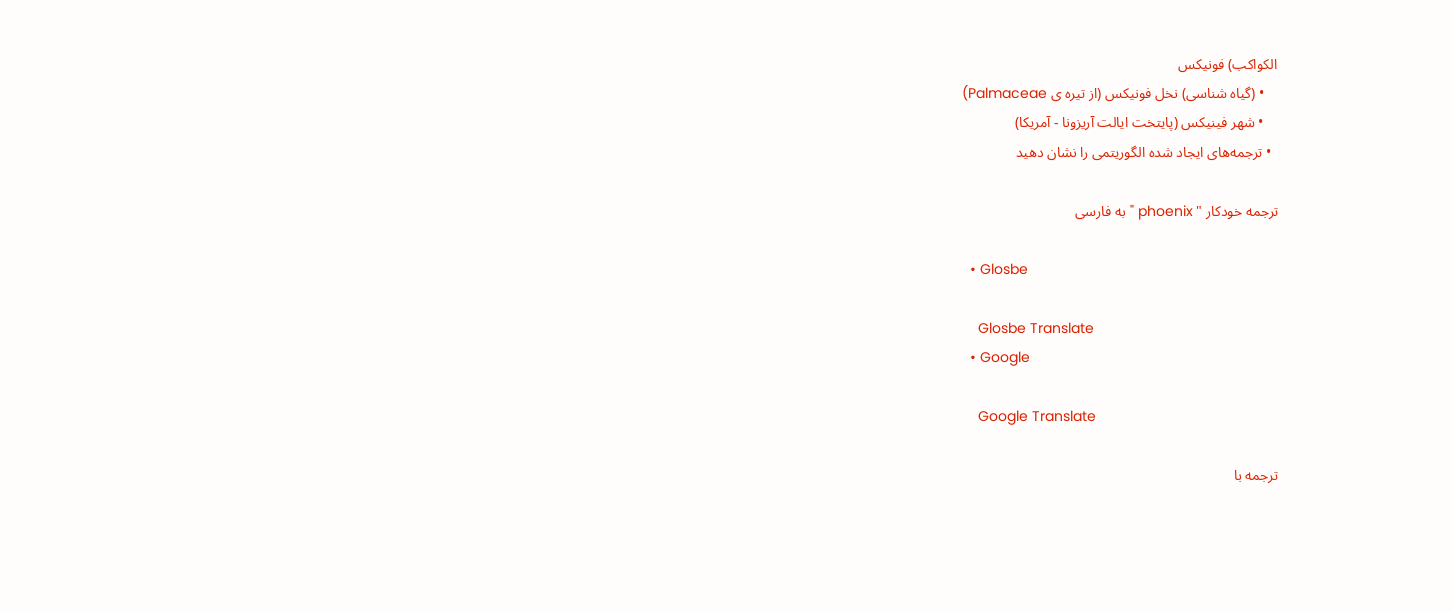الکواکب) فونیکس
    • (گیاه شناسی) نخل فونیکس (از تیره ی Palmaceae)
    • شهر فینیکس (پایتخت ایالت آریزونا - آمریکا)
  • ترجمه‌های ایجاد شده الگوریتمی را نشان دهید

ترجمه خودکار " phoenix " به فارسی

  • Glosbe

    Glosbe Translate
  • Google

    Google Translate

ترجمه با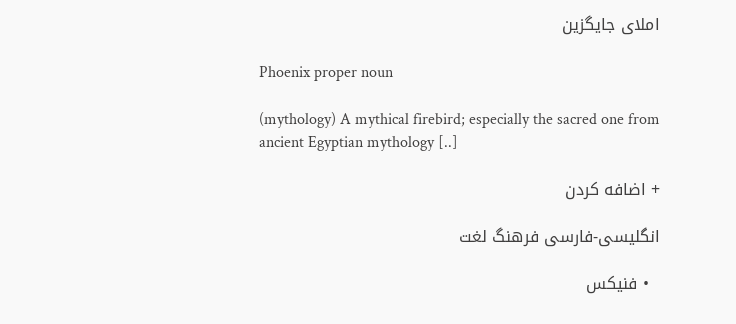املای جایگزین

Phoenix proper noun

(mythology) A mythical firebird; especially the sacred one from ancient Egyptian mythology [..]

+ اضافه کردن

انگلیسی-فارسی فرهنگ لغت

  • فنیکس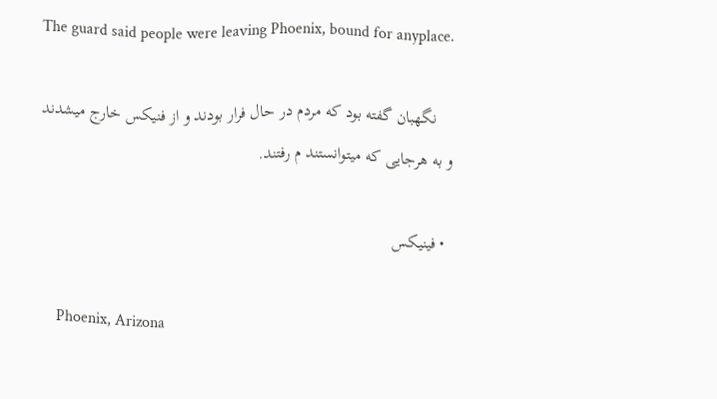The guard said people were leaving Phoenix, bound for anyplace.

    نگهبان گفته بود که مردم در حال فرار بودند و از فنیکس خارج میشدند و به هرجایی که میتوانستند م رفتند.

  • فینیکس

    Phoenix, Arizona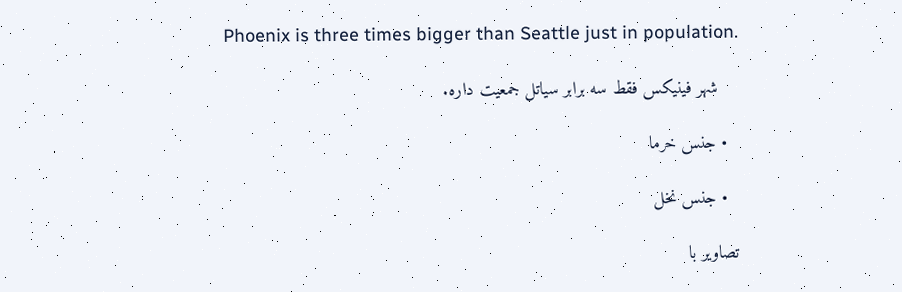Phoenix is three times bigger than Seattle just in population.

    شهر فینیکس فقط سه برابر سیاتل جمعیت داره.

  • جنس خرما

  • جنس نخل

تصاویر با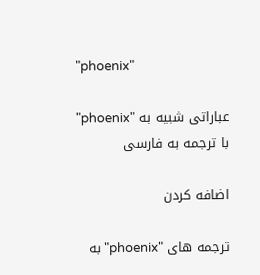"phoenix"

عباراتی شبیه به "phoenix" با ترجمه به فارسی

اضافه کردن

ترجمه های "phoenix" به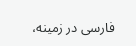فارسی در زمینه،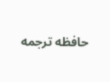حافظه ترجمه